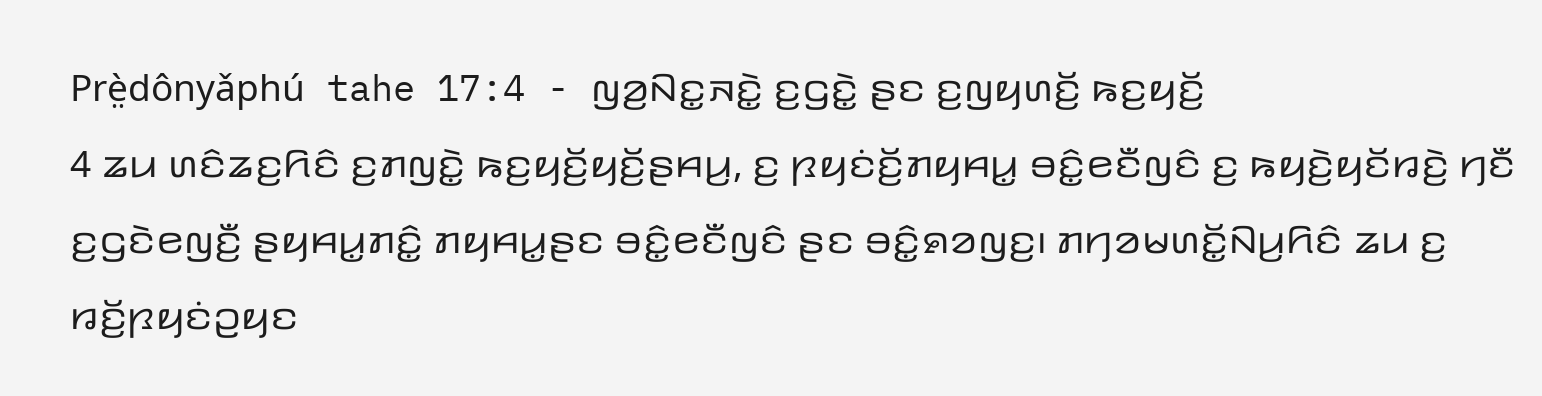Prè̤dônyǎphú tahe 17:4 - ꤜꤤ꤬ꤡꤢ꤭ꤏꤢꤧ꤭ ꤢ꤬ꤞꤢꤧ꤭ ꤔꤢ ꤢ꤬ꤜꤟꤛꤢꤩ꤬ ꤒꤢ꤬ꤟꤢꤩ꤬
4 ꤘꤣ ꤛꤢꤨꤘꤢ꤬ꤖꤢꤨ ꤢ꤬ꤊꤜꤢꤧ꤭ ꤒꤢ꤬ꤟꤢꤩ꤬ꤟꤢꤩ꤬ꤔꤌꤣ꤬, ꤢ꤬ ꤐꤟꤢꤦꤢꤩ꤬ꤊꤟꤌꤣ꤭ ꤋꤢꤨ꤭ꤕꤢꤪꤜꤢꤨ ꤢ꤬ ꤒꤟꤢꤧ꤬ꤟꤢꤩꤙꤢꤧ꤬ ꤚꤢꤪ ꤢ꤬ꤞꤢꤧꤕꤜꤢꤪ꤬ ꤔꤟꤌꤣ꤭ꤊꤢꤨ꤭ ꤊꤟꤌꤣ꤭ꤔꤢ ꤋꤢꤨ꤭ꤕꤢꤪꤜꤢꤨ ꤔꤢ ꤋꤢꤨ꤭ꤎꤤꤜꤢ꤬꤯ ꤊꤚꤤꤗꤛꤢꤩ꤭ꤡꤣ꤬ꤖꤢꤨ ꤘꤣ ꤢ꤬ ꤙꤢꤩ꤬ꤐꤟꤢꤦꤑꤟꤢ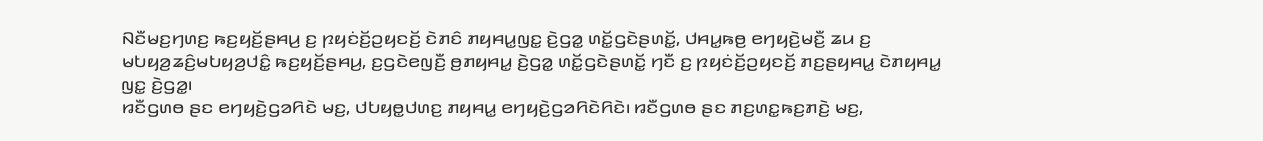ꤡꤢꤪꤗꤢ꤬ꤚꤛꤢ꤬ ꤒꤢ꤬ꤟꤢꤩ꤬ꤔꤌꤣ꤬ ꤢ꤬ ꤐꤟꤢꤦꤢꤩ꤬ꤑꤟꤢꤢꤩ꤬ ꤢꤧꤊꤢꤨ ꤊꤟꤌꤣ꤭ꤜꤢ꤭ ꤢꤧ꤬ꤞꤤ꤭ ꤛꤢꤩ꤭ꤞꤢꤧꤔꤛꤢꤩ꤭, ꤓꤌꤣ꤭ꤒꤥ꤬ ꤕꤚꤟꤢꤧ꤬ꤗꤢꤪ꤬ ꤘꤣ ꤢ꤬ ꤗꤝꤟꤤ꤬ꤘꤢꤨ꤬ꤗꤝꤟꤤ꤬ꤓꤢꤨ꤭ ꤒꤢ꤬ꤟꤢꤩ꤬ꤔꤌꤣ꤬, ꤢ꤬ꤞꤢꤧꤕꤜꤢꤪ꤬ ꤥ꤬ꤊꤟꤌꤣ꤭ ꤢꤧ꤬ꤞꤤ꤭ ꤛꤢꤩ꤭ꤞꤢꤧꤔꤛꤢꤩ꤭ ꤚꤢꤪ ꤢ꤬ ꤐꤟꤢꤦꤢꤩ꤬ꤑꤟꤢꤢꤩ꤬ ꤊꤢ꤬ꤔꤟꤌꤣ꤭ ꤢꤧꤊꤟꤌꤣ꤭ ꤜꤢ꤭ ꤢꤧ꤬ꤞꤤ꤭꤯
ꤙꤢꤪꤞꤛꤥ ꤔꤢ ꤕꤚꤟꤢꤧ꤬ꤞꤤꤖꤢꤧ ꤗꤢ꤬, ꤓꤝꤟꤥ꤭ꤓꤛꤢ꤬ ꤊꤟꤌꤣ꤭ ꤕꤚꤟꤢꤧ꤬ꤞꤤꤖꤢꤧꤖꤢꤧ꤯ ꤙꤢꤪꤞꤛꤥ ꤔꤢ ꤊꤢ꤬ꤛꤢ꤭ꤒꤢ꤬ꤊꤢꤧ꤬ ꤗꤢ꤬,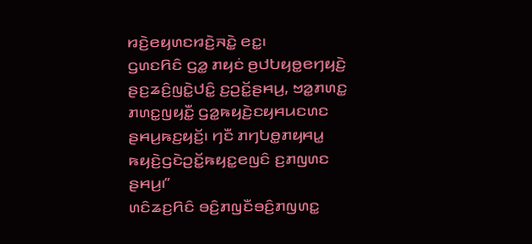ꤙꤢꤧ꤬ꤕꤟꤛꤢꤙꤢꤧ꤬ꤏꤢꤧ꤭ ꤕꤢ꤭꤯
ꤞꤛꤢꤖꤢꤨ ꤞꤤ꤭ ꤊꤟꤢꤦ ꤥ꤬ꤓꤝꤟꤥ꤭ꤕꤚꤟꤢꤧ꤬ ꤔꤢ꤬ꤘꤢꤨ꤬ꤜꤢꤧ꤭ꤓꤢꤨ꤭ ꤢ꤬ꤑꤢꤩ꤭ꤔꤌꤣ꤬, ꤠꤤ꤭ꤊꤛꤢ꤭ ꤊꤛꤢ꤭ꤜꤟꤢꤪ꤭ ꤞꤤ꤭ꤒꤟꤢꤧ꤬ꤢꤟꤌꤣꤢꤛꤢ ꤔꤌꤣ꤬ꤒꤢ꤬ꤟꤢꤩ꤬꤯ ꤚꤢꤪ ꤊꤚꤝꤥ꤭ꤊꤟꤌꤣ꤭ ꤒꤟꤢꤧ꤬ꤞꤢꤧꤑꤢꤩ꤭ꤒꤟꤢ꤭ꤕꤜꤢꤨ ꤢ꤬ꤊꤜꤛꤢ ꤔꤌꤣ꤬꤯”
ꤛꤢꤨꤘꤢ꤬ꤖꤢꤨ ꤋꤢꤨ꤬ꤊꤜꤢꤪꤋꤢꤨ꤬ꤊꤜꤛꤢ꤭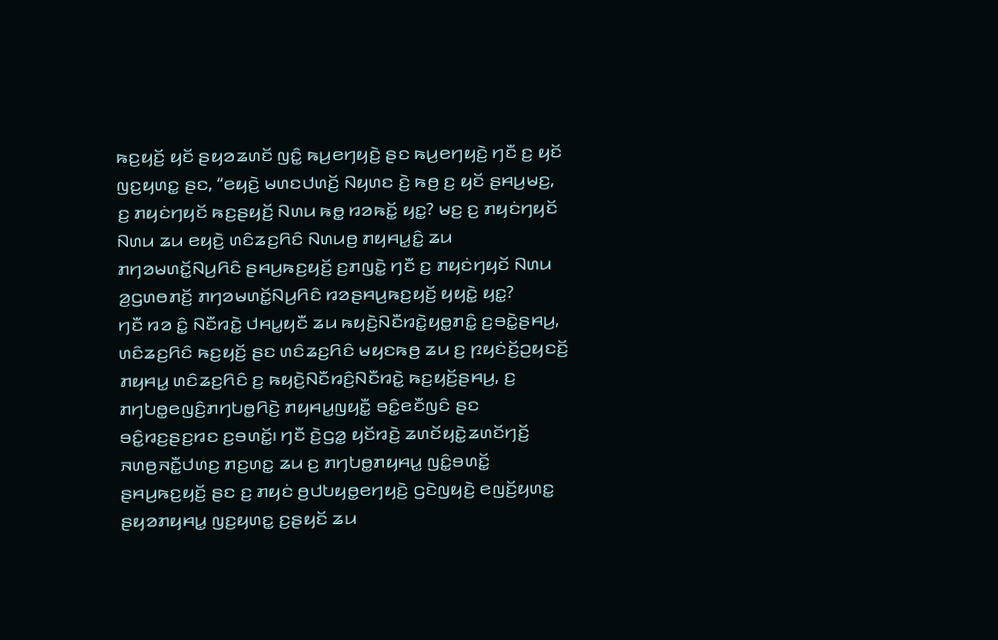ꤒꤢ꤬ꤟꤢꤩ꤬ ꤟꤢꤩ ꤔꤟꤤꤘꤛꤢꤩ ꤜꤢꤨ꤭ ꤒꤣ꤬ꤕꤚꤟꤢꤧ꤬ ꤔꤢ ꤒꤣ꤬ꤕꤚꤟꤢꤧ꤬ ꤚꤢꤪ ꤢ꤬ ꤟꤢꤩ ꤜꤢ꤬ꤟꤛꤢ꤭ ꤔꤢ, “ꤕꤟꤢꤧ꤬ ꤗꤛꤢꤓꤛꤢꤩ꤬ ꤡꤟꤛꤢ ꤢꤧ꤬ ꤒꤥ꤬ ꤢ꤬ ꤟꤢꤩ ꤔꤌꤣ꤬ꤗꤢ꤬, ꤢ꤬ ꤊꤟꤢꤦꤚꤟꤢꤩ ꤒꤢ꤬ꤔꤟꤢꤩ꤬ ꤡꤛꤣ ꤒꤥ꤭ ꤙꤤꤒꤢꤩ꤭ ꤟꤢ꤭? ꤗꤢ꤬ ꤢ꤬ ꤊꤟꤢꤦꤚꤟꤢꤩ ꤡꤛꤣ ꤘꤣ ꤕꤟꤢꤧ꤬ ꤛꤢꤨꤘꤢ꤬ꤖꤢꤨ ꤡꤛꤣꤥ꤬ ꤊꤟꤌꤣ꤭ꤢꤨ꤭ ꤘꤣ ꤊꤚꤤꤗꤛꤢꤩ꤭ꤡꤣ꤬ꤖꤢꤨ ꤔꤌꤣ꤬ꤒꤢ꤬ꤟꤢꤩ꤬ ꤢ꤬ꤊꤜꤢꤧ꤭ ꤚꤢꤪ ꤢ꤬ ꤊꤟꤢꤦꤚꤟꤢꤩ ꤡꤛꤣ ꤤ꤬ꤞꤛꤥꤊꤢꤩ꤬ ꤊꤚꤤꤗꤛꤢꤩ꤭ꤡꤣ꤬ꤖꤢꤨ ꤙꤤꤔꤌꤣ꤬ꤒꤢ꤬ꤟꤢꤩ꤬ ꤟꤟꤢꤧ꤭ ꤟꤢ꤭?
ꤚꤢꤪ ꤙꤤ ꤢꤨ꤭ ꤡꤢꤪꤙꤢꤧ꤭ ꤓꤌꤣ꤭ꤟꤢꤪ ꤘꤣ ꤒꤟꤢꤧ꤬ꤡꤢꤪꤙꤢꤧ꤭ꤟꤥ꤭ꤊꤢꤨ꤭ ꤢ꤬ꤋꤢꤧ꤭ꤔꤌꤣ꤬, ꤛꤢꤨꤘꤢ꤬ꤖꤢꤨ ꤒꤢ꤬ꤟꤢꤩ꤬ ꤔꤢ ꤛꤢꤨꤘꤢ꤬ꤖꤢꤨ ꤗꤟꤢꤒꤥ꤬ ꤘꤣ ꤢ꤬ ꤐꤟꤢꤦꤢꤩ꤬ꤑꤟꤢꤢꤩ꤬ ꤊꤟꤌꤣ꤭ ꤛꤢꤨꤘꤢ꤬ꤖꤢꤨ ꤢ꤬ ꤒꤟꤢꤧ꤬ꤡꤢꤪꤙꤢꤨ꤬ꤡꤢꤪꤙꤢꤧ꤭ ꤒꤢ꤬ꤟꤢꤩ꤬ꤔꤌꤣ꤬, ꤢ꤬ ꤊꤚꤝꤥ꤭ꤕꤜꤢꤨ꤬ꤊꤚꤝꤥ꤭ꤖꤢꤧ꤬ ꤊꤟꤌꤣ꤭ꤜꤟꤢꤪ꤭ ꤋꤢꤨ꤭ꤕꤢꤪꤜꤢꤨ ꤔꤢ ꤋꤢꤨ꤭ꤙꤢ꤬ꤔꤢ꤬ꤙꤢ ꤢ꤬ꤋꤛꤢꤩ꤭꤯ ꤚꤢꤪ ꤢꤧ꤬ꤞꤤ꤭ ꤟꤢꤩꤙꤢꤧ꤬ ꤘꤛꤢꤩꤟꤢꤧ꤭ꤘꤛꤢꤩꤚꤢꤩ꤬ ꤏꤛꤥ꤬ꤏꤢꤪ꤭ꤓꤛꤢ꤬ ꤊꤢ꤬ꤛꤢ꤭ ꤘꤣ ꤢ꤬ ꤊꤚꤝꤥ꤭ꤊꤟꤌꤣ꤭ ꤜꤢꤨ꤭ꤋꤛꤢꤩ꤭ ꤔꤌꤣ꤬ꤒꤢ꤬ꤟꤢꤩ꤬ ꤔꤢ ꤢ꤬ ꤊꤟꤢꤦ ꤥ꤬ꤓꤝꤟꤥ꤭ꤕꤚꤟꤢꤧ꤬ ꤞꤢꤧꤜꤟꤢꤧ꤬ ꤕꤜꤢꤩ꤬ꤟꤛꤢ꤭ ꤔꤟꤤꤊꤟꤌꤣ꤭ ꤜꤢ꤬ꤟꤛꤢ꤭ ꤢ꤬ꤔꤟꤢꤩ ꤘꤣ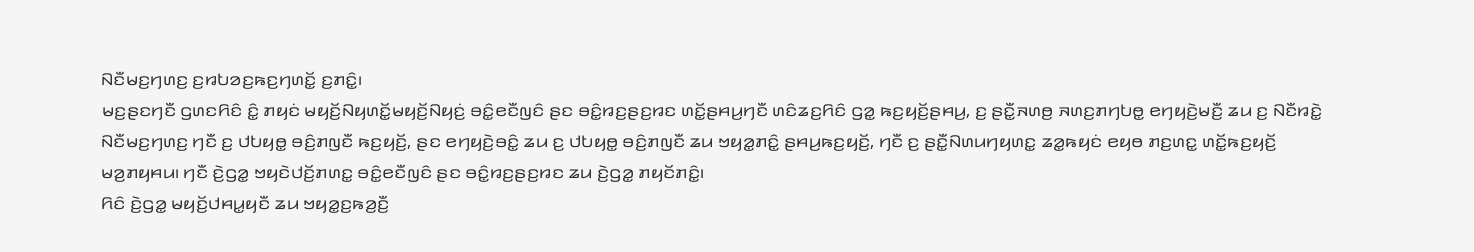ꤡꤢꤪꤗꤢ꤬ꤚꤛꤢ꤬ ꤢ꤬ꤙꤝꤤꤢ꤬ꤒꤢ꤬ꤚꤛꤢꤩ꤭ ꤢ꤬ꤊꤢꤨ꤭꤯
ꤗꤢ꤬ꤔꤢꤚꤢꤪ ꤞꤛꤢꤖꤢꤨ ꤢꤨ꤭ ꤊꤟꤢꤦ ꤗꤟꤢꤩ꤬ꤡꤟꤛꤢꤩ꤭ꤗꤟꤢꤩ꤬ꤡꤟꤢꤦ꤬ ꤋꤢꤨ꤭ꤕꤢꤪꤜꤢꤨ ꤔꤢ ꤋꤢꤨ꤭ꤙꤢ꤬ꤔꤢ꤬ꤙꤢ ꤛꤢꤩ꤭ꤔꤌꤣ꤬ꤚꤢꤪ ꤛꤢꤨꤘꤢ꤬ꤖꤢꤨ ꤞꤤ꤭ ꤒꤢ꤬ꤟꤢꤩ꤬ꤔꤌꤣ꤬, ꤢ꤬ ꤔꤢꤪ꤭ꤏꤛꤥ꤬ ꤏꤛꤢ꤬ꤊꤚꤝꤥ꤭ ꤕꤚꤟꤢꤧ꤬ꤗꤢꤪ꤬ ꤘꤣ ꤢ꤬ ꤡꤢꤪꤙꤢꤧ꤭ ꤡꤢꤪꤗꤢ꤬ꤚꤛꤢ꤬ ꤚꤢꤪ ꤢ꤬ ꤓꤝꤟꤥ꤭ ꤋꤢꤨ꤬ꤊꤜꤢꤪ ꤒꤢ꤬ꤟꤢꤩ꤬, ꤔꤢ ꤕꤚꤟꤢꤧ꤬ꤋꤢꤨ꤭ ꤘꤣ ꤢ꤬ ꤓꤝꤟꤥ꤭ ꤋꤢꤨ꤬ꤊꤜꤢꤪ ꤘꤣ ꤠꤟꤤ꤭ꤊꤢꤨ꤭ ꤔꤌꤣ꤬ꤒꤢ꤬ꤟꤢꤩ꤬, ꤚꤢꤪ ꤢ꤬ ꤔꤢꤪ꤭ꤡꤛꤣꤚꤟꤛꤢ꤭ ꤘꤤ꤭ꤒꤟꤢꤦ ꤕꤟꤥ ꤊꤢ꤬ꤛꤢ꤭ ꤛꤢꤩ꤭ꤒꤢ꤬ꤟꤢꤩ꤬ ꤗꤤ꤬ꤊꤟꤌꤣ꤯ ꤚꤢꤪ ꤢꤧ꤬ꤞꤤ꤭ ꤠꤟꤢꤧꤓꤢꤩ꤬ꤊꤛꤢ꤭ ꤋꤢꤨ꤭ꤕꤢꤪꤜꤢꤨ ꤔꤢ ꤋꤢꤨ꤭ꤙꤢ꤬ꤔꤢ꤬ꤙꤢ ꤘꤣ ꤢꤧ꤬ꤞꤤ꤭ ꤊꤟꤢꤩꤊꤢꤨ꤭꤯
ꤖꤢꤨ ꤢꤧ꤬ꤞꤤ꤭ ꤗꤟꤢꤩ꤬ꤓꤌꤣ꤭ꤟꤢꤪ ꤘꤣ ꤠꤟꤤ꤭ꤢ꤬ꤒꤤ꤬ꤢꤪ꤬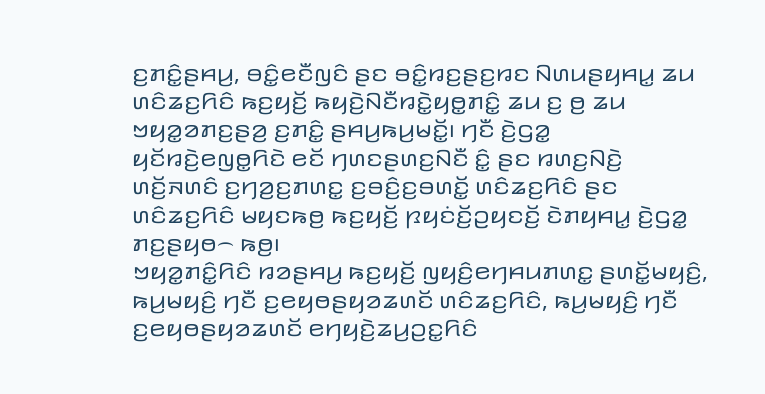ꤢ꤬ꤊꤢꤨ꤭ꤔꤌꤣ꤬, ꤋꤢꤨ꤭ꤕꤢꤪꤜꤢꤨ ꤔꤢ ꤋꤢꤨ꤭ꤙꤢ꤬ꤔꤢ꤬ꤙꤢ ꤡꤛꤣꤔꤟꤌꤣ꤭ ꤘꤣ ꤛꤢꤨꤘꤢ꤬ꤖꤢꤨ ꤒꤢ꤬ꤟꤢꤩ꤬ ꤒꤟꤢꤧ꤬ꤡꤢꤪꤙꤢꤧ꤭ꤟꤥ꤭ꤊꤢꤨ꤭ ꤘꤣ ꤢ꤬ ꤥ꤬ ꤘꤣ ꤠꤟꤤ꤭ꤤꤊꤢ꤬ꤔꤤ꤬ ꤢ꤬ꤊꤢꤨ꤭ ꤔꤌꤣ꤬ꤒꤣ꤬ꤗꤢꤩ꤭꤯ ꤚꤢꤪ ꤢꤧ꤬ꤞꤤ꤭ ꤟꤢꤩꤙꤢꤧ꤬ꤕꤜꤥ꤭ꤖꤢꤧ ꤕꤢꤩ ꤚꤛꤢꤔꤛꤢ꤬ꤡꤢꤪ ꤢꤨ꤭ ꤔꤢ ꤙꤛꤢ꤬ꤡꤢꤧ꤬ ꤛꤢꤩ꤬ꤏꤛꤢꤨ ꤢ꤬ꤚꤤ꤬ꤢ꤬ꤊꤛꤢ꤭ ꤢ꤬ꤋꤢꤨ꤬ꤢ꤬ꤋꤛꤢꤩ꤭ ꤛꤢꤨꤘꤢ꤬ꤖꤢꤨ ꤔꤢ ꤛꤢꤨꤘꤢ꤬ꤖꤢꤨ ꤗꤟꤢꤒꤥ꤬ ꤒꤢ꤬ꤟꤢꤩ꤬ ꤐꤟꤢꤦꤢꤩ꤬ꤑꤟꤢꤢꤩ꤬ ꤢꤧꤊꤟꤌꤣ꤭ ꤢꤧ꤬ꤞꤤ꤭ ꤊꤢ꤬ꤔꤟꤥ꤮ ꤒꤥ꤬꤯
ꤠꤟꤤ꤭ꤊꤢꤨ꤭ꤖꤢꤨ ꤙꤤꤔꤌꤣ꤬ ꤒꤢ꤬ꤟꤢꤩ꤬ ꤜꤟꤢꤨ꤬ꤕꤚꤌꤣꤊꤛꤢ꤭ ꤔꤛꤢꤩ꤭ꤗꤟꤢꤨ꤬, ꤒꤣ꤬ꤗꤟꤢꤨ꤬ ꤚꤢꤪ ꤢ꤬ꤕꤟꤥꤔꤟꤤꤘꤛꤢꤩ ꤛꤢꤨꤘꤢ꤬ꤖꤢꤨ, ꤒꤣ꤬ꤗꤟꤢꤨ꤬ ꤚꤢꤪ ꤢ꤬ꤕꤟꤥꤔꤟꤤꤘꤛꤢꤩ ꤕꤚꤟꤢꤧ꤬ꤘꤣ꤬ꤑꤢ꤭ꤖꤢꤨ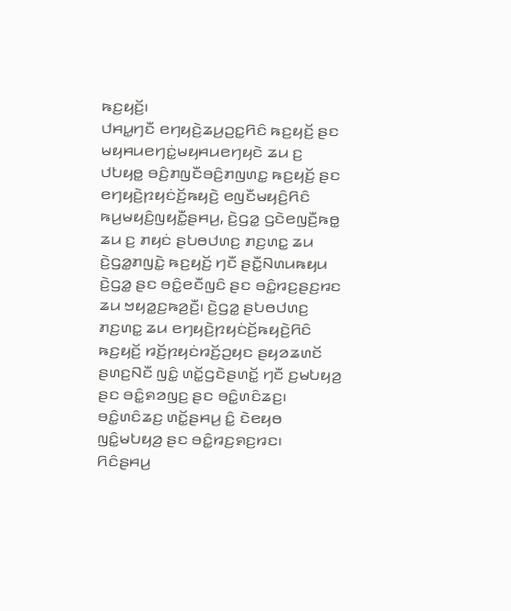ꤒꤢ꤬ꤟꤢꤩ꤬꤯
ꤓꤌꤣ꤭ꤚꤢꤪ ꤕꤚꤟꤢꤧ꤬ꤘꤣ꤬ꤑꤢ꤭ꤖꤢꤨ ꤒꤢ꤬ꤟꤢꤩ꤬ ꤔꤢ ꤗꤟꤌꤣꤕꤚꤢꤦ꤭ꤗꤟꤌꤣꤕꤚꤟꤢꤧ ꤘꤣ ꤢ꤬ ꤓꤝꤟꤥ꤭ ꤋꤢꤨ꤬ꤊꤜꤢꤪꤋꤢꤨ꤬ꤊꤜꤛꤢ꤭ ꤒꤢ꤬ꤟꤢꤩ꤬ ꤔꤢ ꤕꤚꤟꤢꤧ꤬ꤐꤟꤢꤦꤢꤩ꤬ꤒꤟꤢꤧ꤬ ꤕꤜꤢꤪꤗꤟꤢꤨ꤬ꤖꤢꤨ ꤒꤣ꤬ꤗꤟꤢꤨ꤬ꤜꤟꤢꤪ꤭ꤔꤌꤣ꤬, ꤢꤧ꤬ꤞꤤ꤭ ꤞꤢꤧꤕꤜꤢꤪ꤬ꤒꤥ꤭ ꤘꤣ ꤢ꤬ ꤊꤟꤢꤦ ꤔꤝꤥꤓꤛꤢ꤬ ꤊꤢ꤬ꤛꤢ꤭ ꤘꤣ ꤢꤧ꤬ꤞꤤ꤭ꤊꤜꤢꤧ꤭ ꤒꤢ꤬ꤟꤢꤩ꤬ ꤚꤢꤪ ꤔꤢꤪ꤭ꤡꤛꤣꤒꤟꤣ ꤢꤧ꤬ꤞꤤ꤭ ꤔꤢ ꤋꤢꤨ꤭ꤕꤢꤪꤜꤢꤨ ꤔꤢ ꤋꤢꤨ꤭ꤙꤢ꤬ꤔꤢ꤬ꤙꤢ ꤘꤣ ꤠꤟꤤ꤭ꤢ꤬ꤒꤤ꤬ꤢꤪ꤬꤯ ꤢꤧ꤬ꤞꤤ꤭ ꤔꤝꤥꤓꤛꤢ꤬ ꤊꤢ꤬ꤛꤢ꤭ ꤘꤣ ꤕꤚꤟꤢꤧ꤬ꤐꤟꤢꤦꤢꤩ꤬ꤒꤟꤢꤧ꤬ꤖꤢꤨ ꤒꤢ꤬ꤟꤢꤩ꤬ ꤙꤢꤩ꤬ꤐꤟꤢꤦꤙꤢꤩ꤬ꤑꤟꤢ ꤔꤟꤤꤘꤛꤢꤩ ꤔꤛꤢ꤬ꤡꤢꤪ ꤜꤢꤨ꤭ ꤛꤢꤩ꤭ꤞꤢꤧꤔꤛꤢꤩ꤭ ꤚꤢꤪ ꤢ꤬ꤗꤝꤟꤤ꤬ ꤔꤢ ꤋꤢꤨ꤭ꤎꤤꤜꤢ꤬ ꤔꤢ ꤋꤢꤨ꤭ꤛꤢꤨꤘꤢ꤬꤯ ꤋꤢꤨ꤭ꤛꤢꤨꤘꤢ꤬ ꤛꤢꤩ꤭ꤔꤌꤣ꤬ ꤢꤨ꤭ ꤢꤧꤕꤟꤥ ꤜꤢꤨ꤭ꤗꤝꤟꤤ꤬ ꤔꤢ ꤋꤢꤨ꤭ꤙꤢ꤬ꤎꤢ꤬ꤙꤢ꤯
ꤖꤢꤨꤔꤌꤣ꤬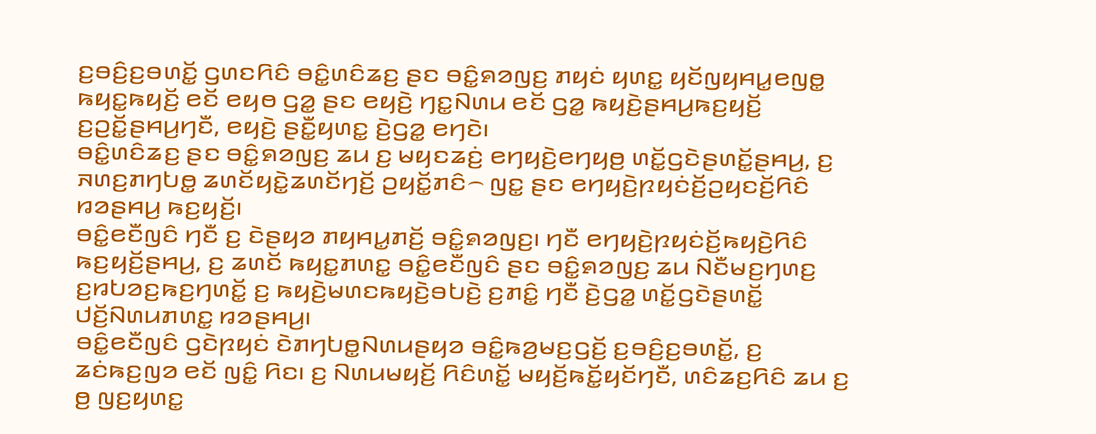ꤢ꤬ꤋꤢꤨ꤬ꤢ꤬ꤋꤛꤢꤩ꤭ ꤞꤛꤢꤖꤢꤨ ꤋꤢꤨ꤭ꤛꤢꤨꤘꤢ꤬ ꤔꤢ ꤋꤢꤨ꤭ꤎꤤꤜꤢ꤬ ꤊꤟꤢꤦ ꤟꤛꤢ꤭ ꤟꤢꤩꤜꤟꤌꤣ꤭ꤕꤜꤥ꤭ ꤒꤟꤢ꤭ꤒꤟꤢꤩ꤬ ꤕꤢꤩ ꤕꤟꤥ ꤞꤤ꤭ ꤔꤢ ꤕꤟꤢꤧ꤬ ꤚꤢ꤭ꤡꤛꤣ ꤕꤢꤩ ꤞꤤ꤭ ꤒꤟꤢꤧ꤬ꤔꤌꤣ꤬ꤒꤢ꤬ꤟꤢꤩ꤬ ꤢ꤬ꤑꤢꤩ꤭ꤔꤌꤣ꤬ꤚꤢꤪ, ꤕꤟꤢꤧ꤬ ꤔꤢꤪ꤭ꤟꤛꤢ꤭ ꤢꤧ꤬ꤞꤤ꤭ ꤕꤚꤢꤧ꤯
ꤋꤢꤨ꤭ꤛꤢꤨꤘꤢ꤬ ꤔꤢ ꤋꤢꤨ꤭ꤎꤤꤜꤢ꤬ ꤘꤣ ꤢ꤬ ꤗꤟꤢꤘꤢꤦ꤬ ꤕꤚꤟꤢꤧ꤬ꤕꤚꤟꤥ꤬ ꤛꤢꤩ꤭ꤞꤢꤧꤔꤛꤢꤩ꤭ꤔꤌꤣ꤬, ꤢ꤬ ꤏꤛꤢ꤬ꤊꤚꤝꤥ꤭ ꤘꤛꤢꤩꤟꤢꤧ꤭ꤘꤛꤢꤩꤚꤢꤩ꤬ ꤑꤟꤢꤩ꤭ꤊꤢꤨ꤮ ꤜꤢ꤭ ꤔꤢ ꤕꤚꤟꤢꤧ꤬ꤐꤟꤢꤦꤢꤩ꤬ꤑꤟꤢꤢꤩ꤬ꤖꤢꤨ ꤙꤤꤔꤌꤣ꤬ ꤒꤢ꤬ꤟꤢꤩ꤬꤯
ꤋꤢꤨ꤭ꤕꤢꤪꤜꤢꤨ ꤚꤢꤪ ꤢ꤬ ꤢꤧꤔꤟꤤ ꤊꤟꤌꤣ꤭ꤊꤢꤩ꤬ ꤋꤢꤨ꤭ꤎꤤꤜꤢ꤬꤯ ꤚꤢꤪ ꤕꤚꤟꤢꤧ꤬ꤐꤟꤢꤦꤢꤩ꤬ꤒꤟꤢꤧ꤬ꤖꤢꤨ ꤒꤢ꤬ꤟꤢꤩ꤬ꤔꤌꤣ꤬, ꤢ꤬ ꤘꤛꤢꤩ ꤒꤟꤢ꤭ꤊꤛꤢ꤭ ꤋꤢꤨ꤭ꤕꤢꤪꤜꤢꤨ ꤔꤢ ꤋꤢꤨ꤭ꤎꤤꤜꤢ꤬ ꤘꤣ ꤡꤢꤪꤗꤢ꤬ꤚꤛꤢ꤬ ꤢ꤬ꤙꤝꤤꤢ꤬ꤒꤢ꤬ꤚꤛꤢꤩ꤭ ꤢ꤬ ꤒꤟꤢꤧ꤬ꤗꤛꤢꤒꤟꤢꤧ꤬ꤋꤝꤢꤧ꤬ ꤢ꤬ꤊꤢꤨ꤭ ꤚꤢꤪ ꤢꤧ꤬ꤞꤤ꤭ ꤛꤢꤩ꤭ꤞꤢꤧꤔꤛꤢꤩ꤭ ꤓꤢꤩ꤬ꤡꤛꤣꤊꤛꤢ꤭ ꤙꤤꤔꤌꤣ꤬꤯
ꤋꤢꤨ꤭ꤕꤢꤪꤜꤢꤨ ꤞꤢꤧꤐꤟꤢꤦ ꤢꤧꤊꤚꤝꤥ꤭ꤡꤛꤣꤔꤟꤤ ꤋꤢꤨ꤭ꤒꤤ꤬ꤗꤢ꤬ꤞꤢꤩ꤬ ꤢ꤬ꤋꤢꤨ꤬ꤢ꤬ꤋꤛꤢꤩ꤭, ꤢ꤬ ꤘꤢꤦꤒꤢ꤬ꤜꤤ ꤕꤢꤩ ꤜꤢꤨ꤭ ꤖꤢ꤯ ꤢ꤬ ꤡꤛꤣꤗꤟꤢꤩ꤬ ꤖꤢꤨꤛꤢꤩ꤭ ꤗꤟꤢꤩ꤬ꤒꤢꤩ꤭ꤟꤢꤩꤚꤢꤪ, ꤛꤢꤨꤘꤢ꤬ꤖꤢꤨ ꤘꤣ ꤢ꤬ ꤥ꤬ ꤜꤢ꤬ꤟꤛꤢ꤭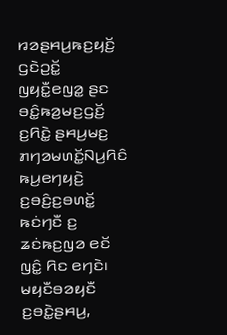ꤙꤤꤔꤌꤣ꤬ꤒꤢ꤬ꤟꤢꤩ꤬ ꤞꤢꤧꤑꤢꤩ꤭ ꤜꤟꤢꤪ꤭ꤕꤜꤤ꤭ ꤔꤢ ꤋꤢꤨ꤭ꤒꤤ꤬ꤗꤢ꤬ꤞꤢꤩ꤬ ꤢ꤬ꤖꤢꤧ꤭ ꤔꤌꤣ꤬ꤗꤢ꤬ ꤊꤚꤤꤗꤛꤢꤩ꤭ꤡꤣ꤬ꤖꤢꤨ ꤒꤣ꤬ꤕꤚꤟꤢꤧ꤬ ꤢ꤬ꤋꤢꤨ꤬ꤢ꤬ꤋꤛꤢꤩ꤭ ꤒꤢꤦꤚꤢꤪ ꤢ꤬ ꤘꤢꤦꤒꤢ꤬ꤜꤤ ꤕꤢꤩ ꤜꤢꤨ꤭ ꤖꤢ ꤕꤚꤢꤧ꤯
ꤗꤟꤢꤪꤋꤤꤟꤢꤪ ꤢ꤬ꤋꤢꤧ꤭ꤔꤌꤣ꤬,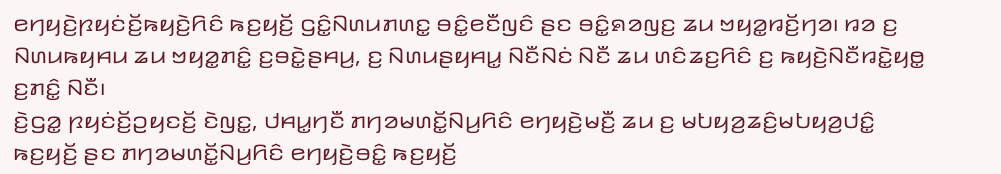ꤕꤚꤟꤢꤧ꤬ꤐꤟꤢꤦꤢꤩ꤬ꤒꤟꤢꤧ꤬ꤖꤢꤨ ꤒꤢ꤬ꤟꤢꤩ꤬ ꤞꤢꤨ꤭ꤡꤛꤣꤊꤛꤢ꤭ ꤋꤢꤨ꤭ꤕꤢꤪꤜꤢꤨ ꤔꤢ ꤋꤢꤨ꤭ꤎꤤꤜꤢ꤬ ꤘꤣ ꤠꤟꤤ꤭ꤙꤢꤩ꤬ꤚꤤ꤯ ꤙꤤ ꤢ꤬ ꤡꤛꤣꤒꤟꤌꤣ ꤘꤣ ꤠꤟꤤ꤭ꤊꤢꤨ꤭ ꤢ꤬ꤋꤢꤧ꤭ꤔꤌꤣ꤬, ꤢ꤬ ꤡꤛꤣꤔꤟꤌꤣ꤭ ꤡꤢꤪꤡꤢꤦ ꤡꤢꤪ ꤘꤣ ꤛꤢꤨꤘꤢ꤬ꤖꤢꤨ ꤢ꤬ ꤒꤟꤢꤧ꤬ꤡꤢꤪꤙꤢꤧ꤭ꤟꤥ꤭ ꤢ꤬ꤊꤢꤨ꤭ ꤡꤢꤪ꤯
ꤢꤧ꤬ꤞꤤ꤭ ꤐꤟꤢꤦꤢꤩ꤬ꤑꤟꤢꤢꤩ꤬ ꤢꤧꤜꤢ꤭, ꤓꤌꤣ꤭ꤚꤢꤪ ꤊꤚꤤꤗꤛꤢꤩ꤭ꤡꤣ꤬ꤖꤢꤨ ꤕꤚꤟꤢꤧ꤬ꤗꤢꤪ꤬ ꤘꤣ ꤢ꤬ ꤗꤝꤟꤤ꤬ꤘꤢꤨ꤬ꤗꤝꤟꤤ꤬ꤓꤢꤨ꤭ ꤒꤢ꤬ꤟꤢꤩ꤬ ꤔꤢ ꤊꤚꤤꤗꤛꤢꤩ꤭ꤡꤣ꤬ꤖꤢꤨ ꤕꤚꤟꤢꤧ꤬ꤋꤢꤨ꤭ ꤒꤢ꤬ꤟꤢꤩ꤬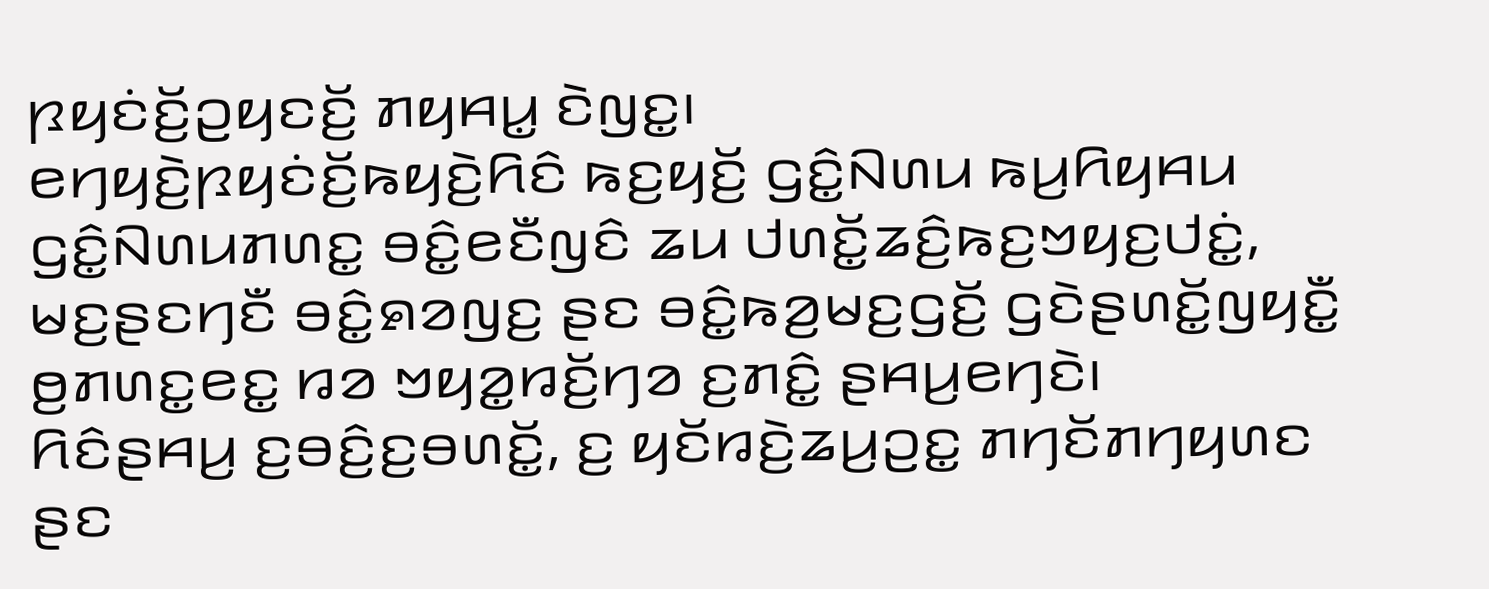ꤐꤟꤢꤦꤢꤩ꤬ꤑꤟꤢꤢꤩ꤬ ꤊꤟꤌꤣ꤭ ꤢꤧꤜꤢ꤭꤯
ꤕꤚꤟꤢꤧ꤬ꤐꤟꤢꤦꤢꤩ꤬ꤒꤟꤢꤧ꤬ꤖꤢꤨ ꤒꤢ꤬ꤟꤢꤩ꤬ ꤞꤢꤨ꤭ꤡꤛꤣ ꤒꤣ꤬ꤖꤟꤌꤣ ꤞꤢꤨ꤭ꤡꤛꤣꤊꤛꤢ꤭ ꤋꤢꤨ꤭ꤕꤢꤪꤜꤢꤨ ꤘꤣ ꤓꤛꤢꤩ꤭ꤘꤢꤨ꤬ꤒꤢ꤬ꤠꤟꤢ꤬ꤓꤢꤦ꤭, ꤗꤢ꤬ꤔꤢꤚꤢꤪ ꤋꤢꤨ꤭ꤎꤤꤜꤢ꤬ ꤔꤢ ꤋꤢꤨ꤭ꤒꤤ꤬ꤗꤢ꤬ꤞꤢꤩ꤬ ꤞꤢꤧꤔꤛꤢꤩ꤭ꤜꤟꤢꤪ꤭ ꤥ꤬ꤊꤛꤢ꤭ꤕꤢ꤭ ꤙꤤ ꤠꤟꤤ꤭ꤙꤢꤩ꤬ꤚꤤ ꤢ꤬ꤊꤢꤨ꤭ ꤔꤌꤣ꤬ꤕꤚꤢꤧ꤯
ꤖꤢꤨꤔꤌꤣ꤬ ꤢ꤬ꤋꤢꤨ꤬ꤢ꤬ꤋꤛꤢꤩ꤭, ꤢ꤬ ꤟꤢꤩꤙꤢꤧ꤬ꤘꤣ꤬ꤑꤢ꤭ ꤊꤚꤢꤩꤊꤚꤟꤛꤢ ꤔꤢ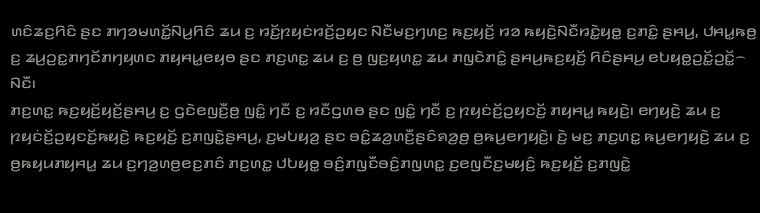ꤛꤢꤨꤘꤢ꤬ꤖꤢꤨ ꤔꤢ ꤊꤚꤤꤗꤛꤢꤩ꤭ꤡꤣ꤬ꤖꤢꤨ ꤘꤣ ꤢ꤬ ꤙꤢꤩ꤬ꤐꤟꤢꤦꤙꤢꤩ꤬ꤑꤟꤢ ꤡꤢꤪꤗꤢ꤬ꤚꤛꤢ꤬ ꤒꤢ꤬ꤟꤢꤩ꤬ ꤙꤤ ꤒꤟꤢꤧ꤬ꤡꤢꤪꤙꤢꤧ꤭ꤟꤥ꤭ ꤢ꤬ꤊꤢꤨ꤭ ꤔꤌꤣ꤬, ꤓꤌꤣ꤭ꤒꤥ꤬ ꤢ꤬ ꤘꤣ꤬ꤑꤢ꤭ꤊꤚꤢꤩꤊꤚꤟꤛꤢ ꤊꤟꤌꤣ꤭ꤕꤟꤥ ꤔꤢ ꤊꤢ꤬ꤛꤢ꤭ ꤘꤣ ꤢ꤬ ꤥ꤬ ꤜꤢ꤬ꤟꤛꤢ꤭ ꤘꤣ ꤊꤜꤢꤧꤊꤢꤨ꤭ ꤔꤌꤣ꤬ꤒꤢ꤬ꤟꤢꤩ꤬ ꤖꤢꤨꤔꤌꤣ꤬ ꤕꤝꤟꤥ꤭ꤑꤢꤩ꤭ꤑꤢꤩ꤭꤮ ꤡꤢꤪ꤯
ꤊꤢ꤬ꤛꤢ꤭ ꤒꤢ꤬ꤟꤢꤩ꤬ꤟꤢꤩ꤬ꤔꤌꤣ꤬ ꤢ꤬ ꤞꤢꤧꤕꤜꤢꤪ꤬ꤥ꤬ ꤜꤢꤨ꤭ ꤚꤢꤪ ꤢ꤬ ꤙꤢꤪꤞꤛꤥ ꤔꤢ ꤜꤢꤨ꤭ ꤚꤢꤪ ꤢ꤬ ꤐꤟꤢꤦꤢꤩ꤬ꤑꤟꤢꤢꤩ꤬ ꤊꤟꤌꤣ꤭ ꤒꤟꤢꤧ꤬꤯ ꤕꤚꤟꤢꤧ꤬ ꤘꤣ ꤢ꤬ ꤐꤟꤢꤦꤢꤩ꤬ꤑꤟꤢꤢꤩ꤬ꤒꤟꤢꤧ꤬ ꤒꤢ꤬ꤟꤢꤩ꤬ ꤢ꤬ꤊꤜꤢꤧ꤭ꤔꤌꤣ꤬, ꤢ꤬ꤗꤝꤟꤤ꤬ ꤔꤢ ꤋꤢꤨ꤭ꤘꤤ꤬ꤛꤢꤪ꤬ꤔꤢꤨꤎꤤ꤬ꤥ꤬ ꤥ꤬ꤒꤣ꤬ꤕꤚꤟꤢꤧ꤬꤯ ꤢꤧ꤬ ꤗꤢ꤬ ꤊꤢ꤬ꤛꤢ꤭ ꤒꤣ꤬ꤕꤚꤟꤢꤧ꤬ ꤘꤣ ꤢ꤬ ꤥ꤬ꤒꤟꤣꤊꤟꤌꤣ꤭ ꤘꤣ ꤢ꤬ꤚꤤ꤬ꤛꤥ꤬ꤕꤢ꤬ꤊꤢꤨ ꤊꤢ꤬ꤛꤢ꤭ ꤓꤝꤟꤥ꤭ ꤋꤢꤨ꤬ꤊꤜꤢꤪꤋꤢꤨ꤬ꤊꤜꤛꤢ꤭ ꤢ꤬ꤕꤜꤢꤪꤢ꤬ꤗꤟꤢꤨ꤬ ꤒꤢ꤬ꤟꤢꤩ꤬ ꤢ꤬ꤊꤜꤢꤧ꤭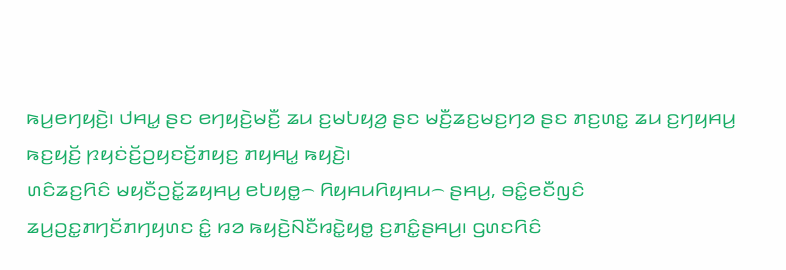ꤒꤣ꤬ꤕꤚꤟꤢꤧ꤬꤯ ꤓꤌꤣ꤭ ꤔꤢ ꤕꤚꤟꤢꤧ꤬ꤗꤢꤪ꤬ ꤘꤣ ꤢ꤬ꤗꤝꤟꤤ꤬ ꤔꤢ ꤗꤢꤪ꤬ꤘꤢ꤬ꤗꤢ꤬ꤚꤤ ꤔꤢ ꤊꤢ꤬ꤛꤢ꤭ ꤘꤣ ꤢ꤬ꤚꤟꤌꤣ꤬ ꤒꤢ꤬ꤟꤢꤩ꤬ ꤐꤟꤢꤦꤢꤩ꤬ꤑꤟꤢꤢꤩ꤬ꤊꤟꤢ꤬ ꤊꤟꤌꤣ꤭ ꤒꤟꤢꤧ꤬꤯
ꤛꤢꤨꤘꤢ꤬ꤖꤢꤨ ꤗꤟꤢꤪꤑꤢꤩ꤭ꤘꤟꤌꤣ꤬ ꤕꤝꤟꤥ꤭꤮ ꤖꤟꤌꤣꤖꤟꤌꤣ꤮ ꤔꤌꤣ꤬, ꤋꤢꤨ꤭ꤕꤢꤪꤜꤢꤨ ꤘꤣ꤬ꤑꤢ꤭ꤊꤚꤢꤩꤊꤚꤟꤛꤢ ꤢꤨ꤭ ꤙꤤ ꤒꤟꤢꤧ꤬ꤡꤢꤪꤙꤢꤧ꤭ꤟꤥ꤭ ꤢ꤬ꤊꤢꤨ꤭ꤔꤌꤣ꤬꤯ ꤞꤛꤢꤖꤢꤨ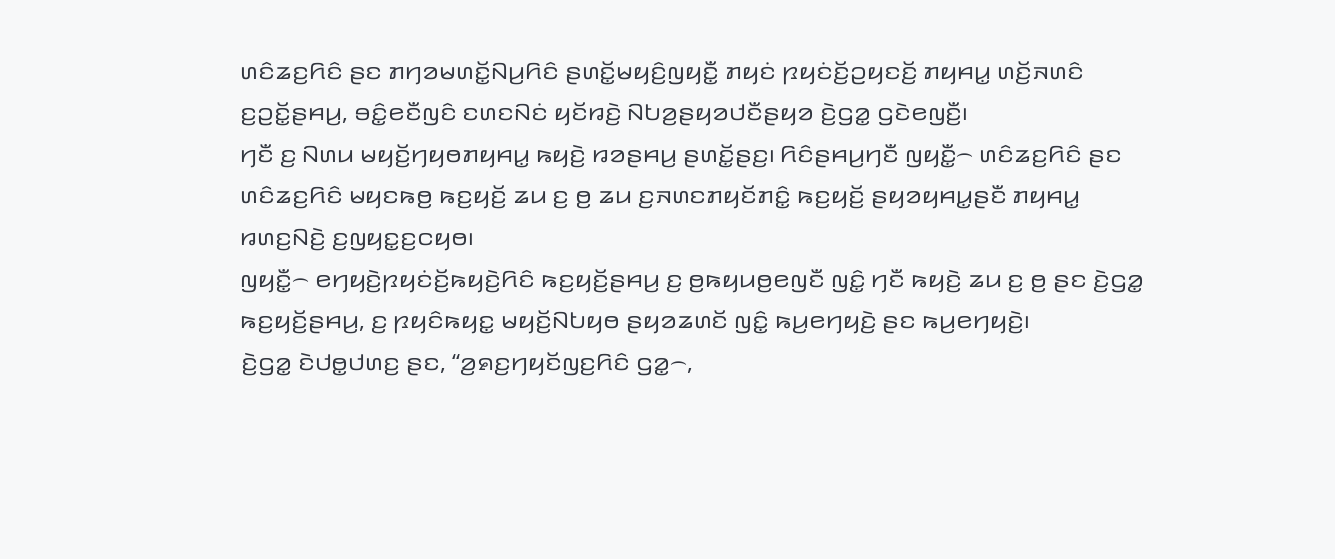ꤛꤢꤨꤘꤢ꤬ꤖꤢꤨ ꤔꤢ ꤊꤚꤤꤗꤛꤢꤩ꤭ꤡꤣ꤬ꤖꤢꤨ ꤔꤛꤢꤩ꤭ꤗꤟꤢꤨ꤬ꤜꤟꤢꤪ꤭ ꤊꤟꤢꤦ ꤐꤟꤢꤦꤢꤩ꤬ꤑꤟꤢꤢꤩ꤬ ꤊꤟꤌꤣ꤭ ꤛꤢꤩ꤬ꤏꤛꤢꤨ ꤢ꤬ꤑꤢꤩ꤭ꤔꤌꤣ꤬, ꤋꤢꤨ꤭ꤕꤢꤪꤜꤢꤨ ꤢꤛꤢꤡꤢꤦ ꤟꤢꤩꤙꤢꤧ꤬ ꤡꤝꤤ꤬ꤔꤟꤤꤓꤢꤪꤔꤟꤤ ꤢꤧ꤬ꤞꤤ꤭ ꤞꤢꤧꤕꤜꤢꤪ꤬꤯
ꤚꤢꤪ ꤢ꤬ ꤡꤛꤣ ꤗꤟꤢꤩ꤬ꤚꤟꤥꤊꤟꤌꤣ꤭ ꤒꤟꤢꤧ꤬ ꤙꤤꤔꤌꤣ꤬ ꤔꤛꤢꤩ꤭ꤔꤢ꤬꤯ ꤖꤢꤨꤔꤌꤣ꤬ꤚꤢꤪ ꤜꤟꤢꤪ꤭꤮ ꤛꤢꤨꤘꤢ꤬ꤖꤢꤨ ꤔꤢ ꤛꤢꤨꤘꤢ꤬ꤖꤢꤨ ꤗꤟꤢꤒꤥ꤬ ꤒꤢ꤬ꤟꤢꤩ꤬ ꤘꤣ ꤢ꤬ ꤥ꤬ ꤘꤣ ꤢ꤬ꤏꤛꤢꤊꤟꤢꤩꤊꤢꤨ꤭ ꤒꤢ꤬ꤟꤢꤩ꤬ ꤔꤟꤤꤟꤌꤣ꤭ꤔꤢꤪ ꤊꤟꤌꤣ꤭ ꤙꤛꤢ꤬ꤡꤢꤧ꤬ ꤢ꤬ꤜꤟꤢ꤭ꤢ꤬ꤍꤟꤥ꤯
ꤜꤟꤢꤪ꤭꤮ ꤕꤚꤟꤢꤧ꤬ꤐꤟꤢꤦꤢꤩ꤬ꤒꤟꤢꤧ꤬ꤖꤢꤨ ꤒꤢ꤬ꤟꤢꤩ꤬ꤔꤌꤣ꤬ ꤢ꤬ ꤥ꤬ꤒꤟꤣꤥ꤬ꤕꤜꤢꤪ ꤜꤢꤨ꤭ ꤚꤢꤪ ꤒꤟꤢꤧ꤬ ꤘꤣ ꤢ꤬ ꤥ꤬ ꤔꤢ ꤢꤧ꤬ꤞꤤ꤭ ꤒꤢ꤬ꤟꤢꤩ꤬ꤔꤌꤣ꤬, ꤢ꤬ ꤐꤟꤢꤨꤒꤟꤢ꤭ ꤗꤟꤢꤩ꤬ꤡꤝꤟꤥ ꤔꤟꤤꤘꤛꤢꤩ ꤜꤢꤨ꤭ ꤒꤣ꤬ꤕꤚꤟꤢꤧ꤬ ꤔꤢ ꤒꤣ꤬ꤕꤚꤟꤢꤧ꤬꤯
ꤢꤧ꤬ꤞꤤ꤭ ꤢꤧꤓꤥ꤭ꤓꤛꤢ꤬ ꤔꤢ, “ꤤ꤬ꤎꤢ꤬ꤚꤟꤢꤩꤜꤢ꤬ꤖꤢꤨ ꤞꤤ꤭꤮,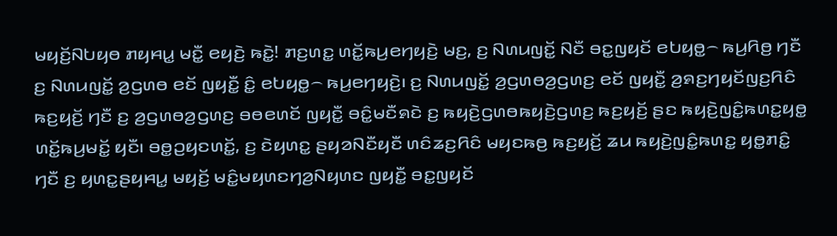ꤗꤟꤢꤩ꤬ꤡꤝꤟꤥ ꤊꤟꤌꤣ꤭ ꤗꤢꤪ꤭ ꤕꤟꤢꤧ꤬ ꤒꤢꤧ꤭! ꤊꤢ꤬ꤛꤢ꤭ ꤛꤢꤩ꤭ꤒꤣ꤬ꤕꤚꤟꤢꤧ꤬ ꤗꤢ꤬, ꤢ꤬ ꤡꤛꤣꤜꤢꤩ꤭ ꤡꤢꤪ ꤋꤢ꤭ꤜꤟꤢꤩ ꤕꤝꤟꤥ꤭꤮ ꤒꤣ꤬ꤖꤥ꤬ ꤚꤢꤪ ꤢ꤬ ꤡꤛꤣꤜꤢꤩ꤭ ꤤ꤬ꤞꤛꤥ ꤕꤢꤩ ꤜꤟꤢꤪ꤭ ꤢꤨ꤭ ꤕꤝꤟꤥ꤭꤮ ꤒꤣ꤬ꤕꤚꤟꤢꤧ꤬꤯ ꤢ꤬ ꤡꤛꤣꤜꤢꤩ꤭ ꤤ꤬ꤞꤛꤥꤤ꤬ꤞꤛꤢ꤬ ꤕꤢꤩ ꤜꤟꤢꤪ꤭ ꤤ꤬ꤎꤢ꤬ꤚꤟꤢꤩꤜꤢ꤬ꤖꤢꤨ ꤒꤢ꤬ꤟꤢꤩ꤬ ꤚꤢꤪ ꤢ꤬ ꤤ꤬ꤞꤛꤥꤤ꤬ꤞꤛꤢ꤬ ꤋꤥꤕꤛꤢꤩ ꤜꤟꤢꤪ꤭ ꤋꤢꤨ꤭ꤗꤢꤪꤎꤢꤧ ꤢ꤬ ꤒꤟꤢꤧ꤬ꤞꤛꤥꤒꤟꤢꤧ꤬ꤞꤛꤢ꤬ ꤒꤢ꤬ꤟꤢꤩ꤬ ꤔꤢ ꤒꤟꤢꤧ꤬ꤜꤢꤨ꤭ꤒꤛꤢ꤭ꤟꤥ꤭ ꤛꤢꤩ꤭ꤒꤣ꤬ꤗꤢꤩ꤭ ꤟꤢꤪ꤯ ꤋꤥ꤭ꤑꤟꤢꤛꤢꤩ꤭, ꤢ꤬ ꤢꤧꤟꤛꤢ꤭ ꤔꤟꤤꤡꤢꤪꤟꤢꤪ ꤛꤢꤨꤘꤢ꤬ꤖꤢꤨ ꤗꤟꤢꤒꤥ꤬ ꤒꤢ꤬ꤟꤢꤩ꤬ ꤘꤣ ꤒꤟꤢꤧ꤬ꤜꤢꤨ꤭ꤒꤛꤢ꤭ ꤟꤥ꤭ꤊꤢꤨ꤭ ꤚꤢꤪ ꤢ꤬ ꤟꤛꤢ꤭ꤔꤟꤌꤣ꤭ ꤗꤟꤢꤩ꤬ ꤗꤢꤨ꤭ꤗꤟꤛꤢꤚꤤ꤬ꤡꤟꤛꤢ ꤜꤟꤢꤪ꤭ ꤋꤢ꤭ꤜꤟꤢꤩ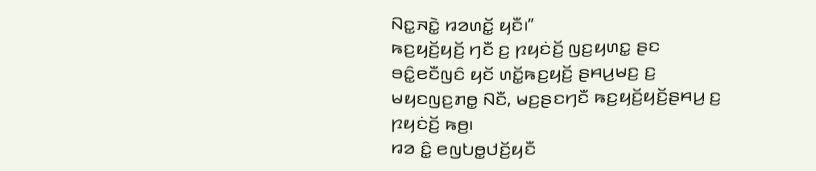ꤡꤢ꤭ꤏꤢꤧ꤭ ꤙꤤꤛꤢꤩ꤭ ꤟꤢꤪ꤯”
ꤒꤢ꤬ꤟꤢꤩ꤬ꤟꤢꤩ꤬ ꤚꤢꤪ ꤢ꤬ ꤐꤟꤢꤦꤢꤩ꤬ ꤜꤢ꤬ꤟꤛꤢ꤭ ꤔꤢ ꤋꤢꤨ꤭ꤕꤢꤪꤜꤢꤨ ꤟꤢꤩ ꤛꤢꤩ꤭ꤒꤢ꤬ꤟꤢꤩ꤬ ꤔꤌꤣ꤬ꤗꤢ꤬ ꤢ꤬ ꤗꤟꤢꤜꤢ꤬ꤊꤥ꤭ ꤡꤢꤪ, ꤗꤢ꤬ꤔꤢꤚꤢꤪ ꤒꤢ꤬ꤟꤢꤩ꤬ꤟꤢꤩ꤬ꤔꤌꤣ꤬ ꤢ꤬ ꤐꤟꤢꤦꤢꤩ꤬ ꤒꤥ꤬꤯
ꤙꤤ ꤢꤨ꤭ ꤕꤜꤝꤥ꤭ꤓꤢꤩ꤬ꤟꤢꤪ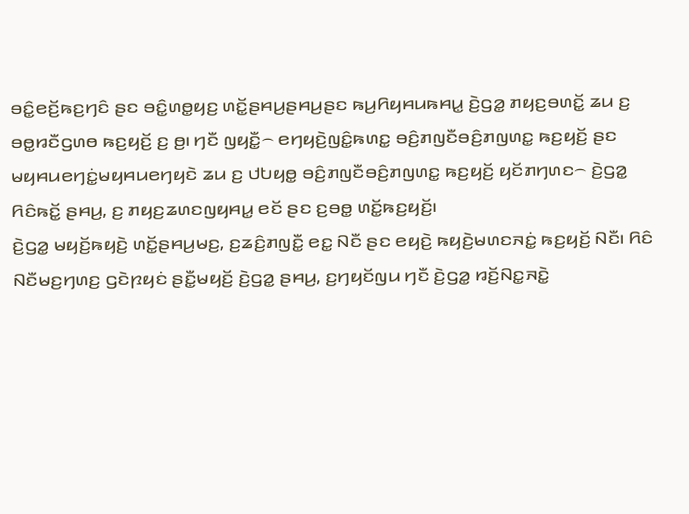ꤋꤢꤨ꤭ꤕꤢꤩ꤬ꤒꤢ꤬ꤚꤢꤨ ꤔꤢ ꤋꤢꤨ꤭ꤛꤥ꤭ꤟꤢ꤬ ꤛꤢꤩ꤭ꤔꤌꤣ꤬ꤔꤌꤣ꤬ꤔꤢ ꤒꤣ꤬ꤖꤟꤌꤣꤒꤌꤣ꤭ ꤢꤧ꤬ꤞꤤ꤭ ꤊꤟꤢ꤬ꤋꤛꤢꤩ꤭ ꤘꤣ ꤢ꤬ ꤋꤥ꤭ꤙꤢꤪꤞꤛꤥ ꤒꤢ꤬ꤟꤢꤩ꤬ ꤢ꤬ ꤥ꤬꤯ ꤚꤢꤪ ꤜꤟꤢꤪ꤭꤮ ꤕꤚꤟꤢꤧ꤬ꤜꤢꤨ꤭ꤒꤛꤢ꤭ ꤋꤢꤨ꤬ꤊꤜꤢꤪꤋꤢꤨ꤬ꤊꤜꤛꤢ꤭ ꤒꤢ꤬ꤟꤢꤩ꤬ ꤔꤢ ꤗꤟꤌꤣꤕꤚꤢꤦ꤭ꤗꤟꤌꤣꤕꤚꤟꤢꤧ ꤘꤣ ꤢ꤬ ꤓꤝꤟꤥ꤭ ꤋꤢꤨ꤬ꤊꤜꤢꤪꤋꤢꤨ꤬ꤊꤜꤛꤢ꤭ ꤒꤢ꤬ꤟꤢꤩ꤬ ꤟꤢꤩꤊꤚꤛꤢ꤮ ꤢꤧ꤬ꤞꤤ꤭ ꤖꤢꤨꤒꤢꤩ꤭ ꤔꤌꤣ꤬, ꤢ꤬ ꤊꤟꤢ꤬ꤘꤛꤢꤜꤟꤌꤣ꤭ ꤕꤢꤩ ꤔꤢ ꤢ꤬ꤋꤥ꤭ ꤛꤢꤩ꤭ꤒꤢ꤬ꤟꤢꤩ꤬꤯
ꤢꤧ꤬ꤞꤤ꤭ ꤗꤟꤢꤩ꤬ꤒꤟꤢꤧ꤬ ꤛꤢꤩ꤭ꤔꤌꤣ꤬ꤗꤢ꤬, ꤢ꤬ꤘꤢꤨ꤬ꤊꤜꤢꤪ꤭ ꤕꤢ꤭ ꤡꤢꤪ ꤔꤢ ꤕꤟꤢꤧ꤬ ꤒꤟꤢꤧ꤬ꤗꤛꤢꤏꤢꤦ꤭ ꤒꤢ꤬ꤟꤢꤩ꤬ ꤡꤢꤪ꤯ ꤖꤢꤨ ꤡꤢꤪꤗꤢ꤬ꤚꤛꤢ꤬ ꤞꤢꤧꤐꤟꤢꤦ ꤔꤢꤪ꤭ꤗꤟꤢꤩ꤬ ꤢꤧ꤬ꤞꤤ꤭ ꤔꤌꤣ꤬, ꤢ꤬ꤚꤟꤢꤩꤜꤣ ꤚꤢꤪ ꤢꤧ꤬ꤞꤤ꤭ ꤙꤢꤩ꤬ꤡꤢ꤭ꤏꤢꤧ꤭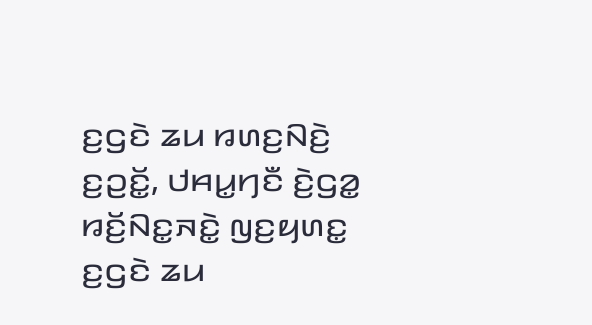ꤢ꤬ꤞꤢꤧ ꤘꤣ ꤙꤛꤢ꤬ꤡꤢꤧ꤬ ꤢ꤬ꤑꤢꤩ꤭, ꤓꤌꤣ꤭ꤚꤢꤪ ꤢꤧ꤬ꤞꤤ꤭ ꤙꤢꤩ꤬ꤡꤢ꤭ꤏꤢꤧ꤭ ꤜꤢ꤬ꤟꤛꤢ꤭ ꤢ꤬ꤞꤢꤧ ꤘꤣ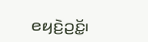ꤕꤟꤢꤧ꤬ꤑꤢꤩ꤭꤯